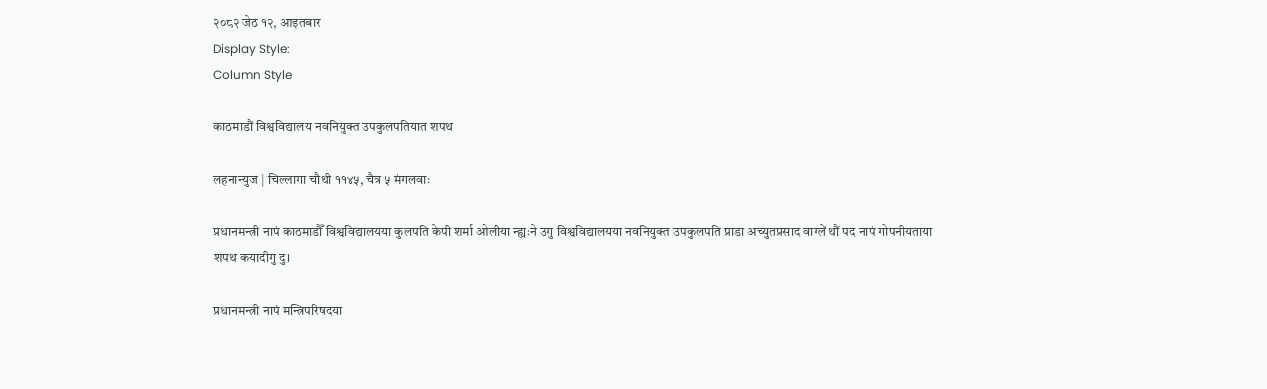२०८२ जेठ १२, आइतबार
Display Style:
Column Style

काठमाडौं विश्वविद्यालय नवनियुक्त उपकुलपतियात शपथ

लहनान्युज | चिल्लागा चौथी ११४५, चैत्र ५ मंगलवाः

प्रधानमन्त्री नापं काठमाडौँ विश्वविद्यालयया कुलपति केपी शर्मा ओलीया न्ह्यःने उगु विश्वविद्यालयया नवनियुक्त उपकुलपति प्राडा अच्युतप्रसाद वाग्लें थौं पद नापं गोपनीयताया शपथ कयादीगु दु।

प्रधानमन्त्री नापं मन्त्रिपरिषदया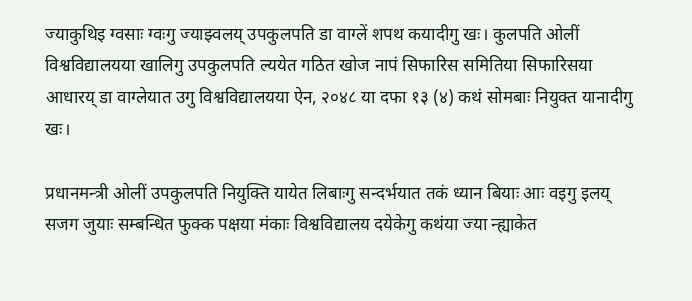ज्याकुथिइ ग्वसाः ग्वःगु ज्याझ्वलय् उपकुलपति डा वाग्लें शपथ कयादीगु खः। कुलपति ओलीं विश्वविद्यालयया खालिगु उपकुलपति ल्ययेत गठित खोज नापं सिफारिस समितिया सिफारिसया आधारय् डा वाग्लेयात उगु विश्वविद्यालयया ऐन, २०४८ या दफा १३ (४) कथं सोमबाः नियुक्त यानादीगु खः।

प्रधानमन्त्री ओलीं उपकुलपति नियुक्ति यायेत लिबाःगु सन्दर्भयात तकं ध्यान बियाः आः वइगु इलय् सजग जुयाः सम्बन्धित फुक्क पक्षया मंकाः विश्वविद्यालय दयेकेगु कथंया ज्या न्ह्याकेत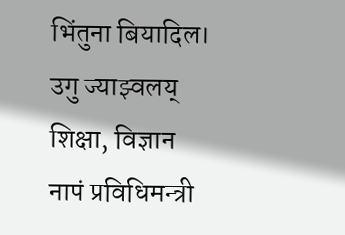भिंतुना बियादिल। उगु ज्याझ्वलय् शिक्षा, विज्ञान नापं प्रविधिमन्त्री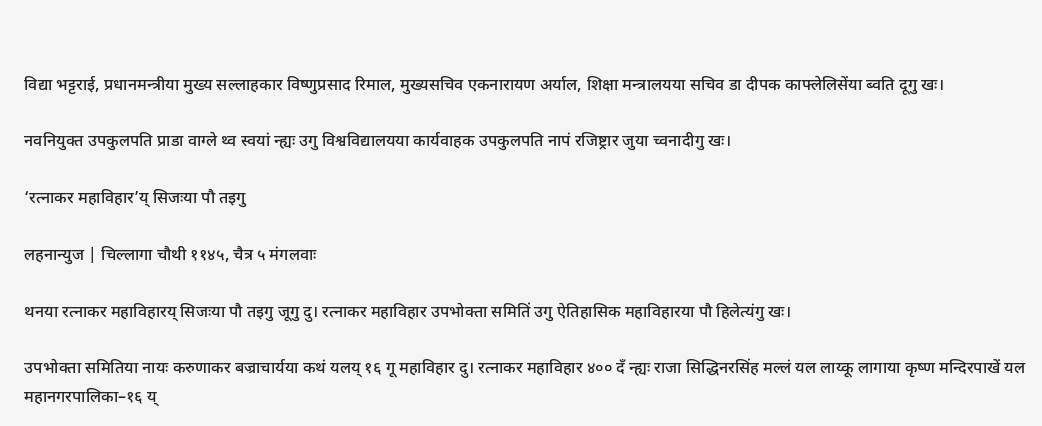विद्या भट्टराई, प्रधानमन्त्रीया मुख्य सल्लाहकार विष्णुप्रसाद रिमाल, मुख्यसचिव एकनारायण अर्याल, शिक्षा मन्त्रालयया सचिव डा दीपक काफ्लेलिसेंया ब्वति दूगु खः।

नवनियुक्त उपकुलपति प्राडा वाग्ले थ्व स्वयां न्ह्यः उगु विश्वविद्यालयया कार्यवाहक उपकुलपति नापं रजिष्ट्रार जुया च्वनादीगु खः।

‘रत्नाकर महाविहार’य् सिजःया पौ तइगु

लहनान्युज | चिल्लागा चौथी ११४५, चैत्र ५ मंगलवाः

थनया रत्नाकर महाविहारय् सिजःया पौ तइगु जूगु दु। रत्नाकर महाविहार उपभोक्ता समितिं उगु ऐतिहासिक महाविहारया पौ हिलेत्यंगु खः।

उपभोक्ता समितिया नायः करुणाकर बज्राचार्यया कथं यलय् १६ गू महाविहार दु। रत्नाकर महाविहार ४०० दँ न्ह्यः राजा सिद्धिनरसिंह मल्लं यल लाय्कू लागाया कृष्ण मन्दिरपाखें यल महानगरपालिका–१६ य्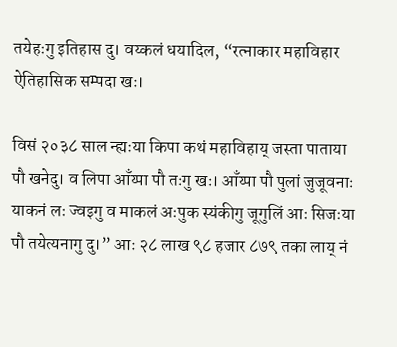तयेहःगु इतिहास दु। वय्कलं धयादिल, “रत्नाकार महाविहार ऐतिहासिक सम्पदा खः।

विसं २०३८ साल न्ह्यःया किपा कथं महाविहाय् जस्ता पाताया पौ खनेदु। व लिपा आँय्पा पौ तःगु खः। आँय्पा पौ पुलां जुजूवनाः याकनं लः ज्वइगु व माकलं अःपुक स्यंकीगु जूगुलिं आः सिजःया पौ तयेत्यनागु दु।” आः २८ लाख ९८ हजार ८७९ तका लाय् नं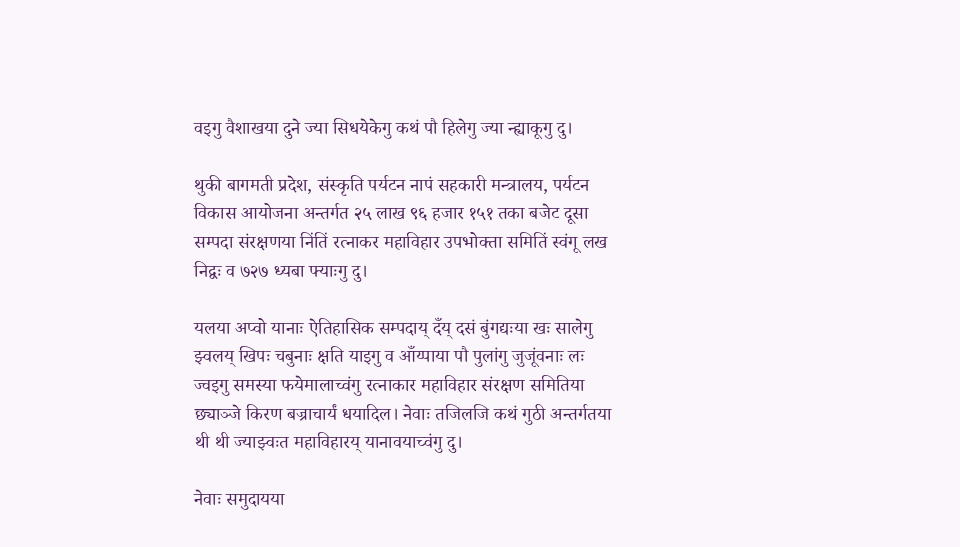वइगु वैशाखया दुने ज्या सिधयेकेगु कथं पौ हिलेगु ज्या न्ह्याकूगु दु।

थुकी बागमती प्रदेश, संस्कृति पर्यटन नापं सहकारी मन्त्रालय, पर्यटन विकास आयोजना अन्तर्गत २५ लाख ९६ हजार १५१ तका बजेट दूसा सम्पदा संरक्षणया निंतिं रत्नाकर महाविहार उपभोक्ता समितिं स्वंगू लख निद्वः व ७२७ ध्यबा फ्याःगु दु।

यलया अप्वो यानाः ऐतिहासिक सम्पदाय् दँय् दसं बुंगद्यःया खः सालेगु झ्वलय् खिपः चबुनाः क्षति याइगु व आँय्पाया पौ पुलांगु जुजूंवनाः लः ज्वइगु समस्या फयेमालाच्वंगु रत्नाकार महाविहार संरक्षण समितिया छ्याञ्जे किरण बज्राचार्यं धयादिल। नेवाः तजिलजि कथं गुठी अन्तर्गतया थी थी ज्याझ्वःत महाविहारय् यानावयाच्वंगु दु।

नेवाः समुदायया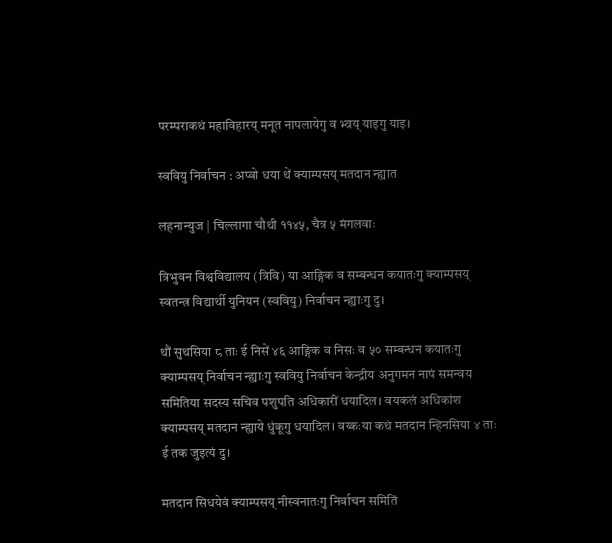परम्पराकथं महाविहारय् मनूत नापलायेगु व भ्वय् याइगु याइ।

स्ववियु निर्वाचन : अप्वो धया थें क्याम्पसय् मतदान न्ह्यात

लहनान्युज | चिल्लागा चौथी ११४५, चैत्र ५ मंगलवाः

त्रिभुवन विश्वविद्यालय (त्रिवि) या आङ्गिक व सम्बन्धन कयातःगु क्याम्पसय् स्वतन्त्र विद्यार्थी युनियन (स्ववियु) निर्वाचन न्ह्याःगु दु।

थौं सुथसिया ८ ताः ई निसें ४६ आङ्गिक व निसः व ५० सम्बन्धन कयातःगु क्याम्पसय् निर्वाचन न्ह्याःगु स्ववियु निर्वाचन केन्द्रीय अनुगमन नापं समन्वय समितिया सदस्य सचिव पशुपति अधिकारीं धयादिल। वयकलं अधिकांश क्याम्पसय् मतदान न्ह्याये धुंकूगु धयादिल। वय्कःया कथं मतदान न्हिनसिया ४ ताः ई तक जुइत्यं दु।

मतदान सिधयेवं क्याम्पसय् नीस्वनातःगु निर्वाचन समितिं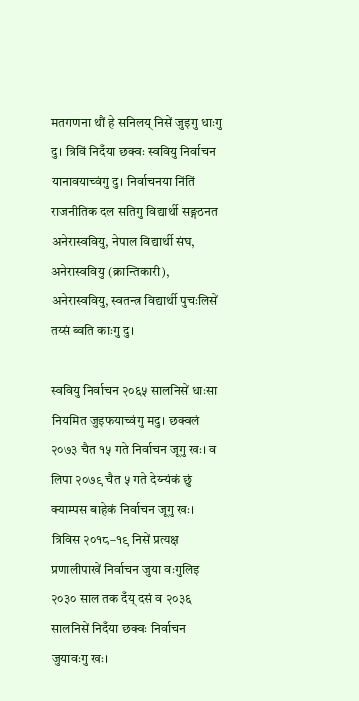मतगणना थौं हे सनिलय् निसें जुइगु धाःगु दु। त्रिविं निदँया छक्वः स्ववियु निर्वाचन यानावयाच्वंगु दु। निर्वाचनया निंतिं राजनीतिक दल सतिगु विद्यार्थी सङ्गठनत अनेरास्ववियु, नेपाल विद्यार्थी संघ, अनेरास्ववियु (क्रान्तिकारी), अनेरास्ववियु, स्वतन्त्र विद्यार्थी पुचःलिसें तय्सं ब्वति काःगु दु।

स्ववियु निर्वाचन २०६५ सालनिसें धाःसा नियमित जुइफयाच्वंगु मदु। छक्वलं २०७३ चैत १५ गते निर्वाचन जूगु खः। व लिपा २०७९ चैत ५ गते देय्न्यंकं छुं क्याम्पस बाहेकं निर्वाचन जूगु खः। त्रिविस २०१८–१९ निसें प्रत्यक्ष प्रणालीपाखें निर्वाचन जुया वःगुलिइ २०३० साल तक दँय् दसं व २०३६ सालनिसें निदँया छक्वः निर्वाचन जुयावःगु खः।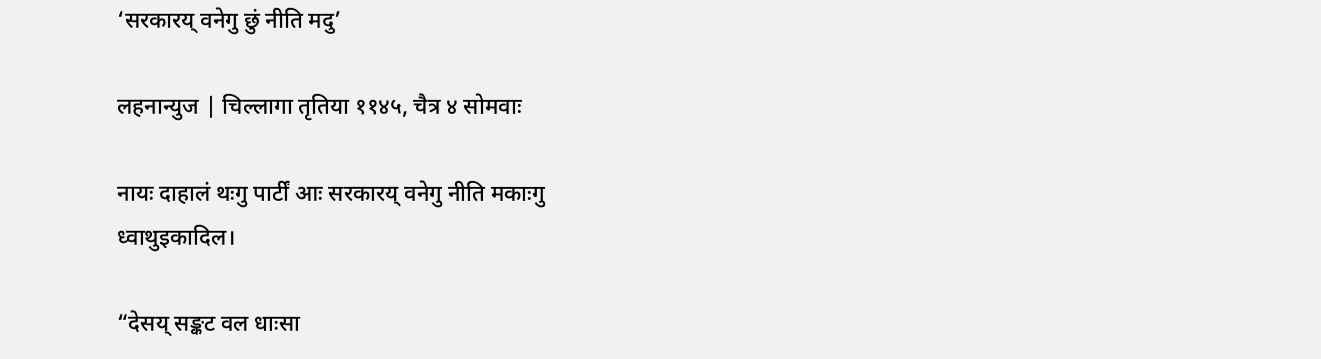‘सरकारय् वनेगु छुं नीति मदु’

लहनान्युज | चिल्लागा तृतिया ११४५, चैत्र ४ सोमवाः

नायः दाहालं थःगु पार्टीं आः सरकारय् वनेगु नीति मकाःगु ध्वाथुइकादिल।

“देसय् सङ्कट वल धाःसा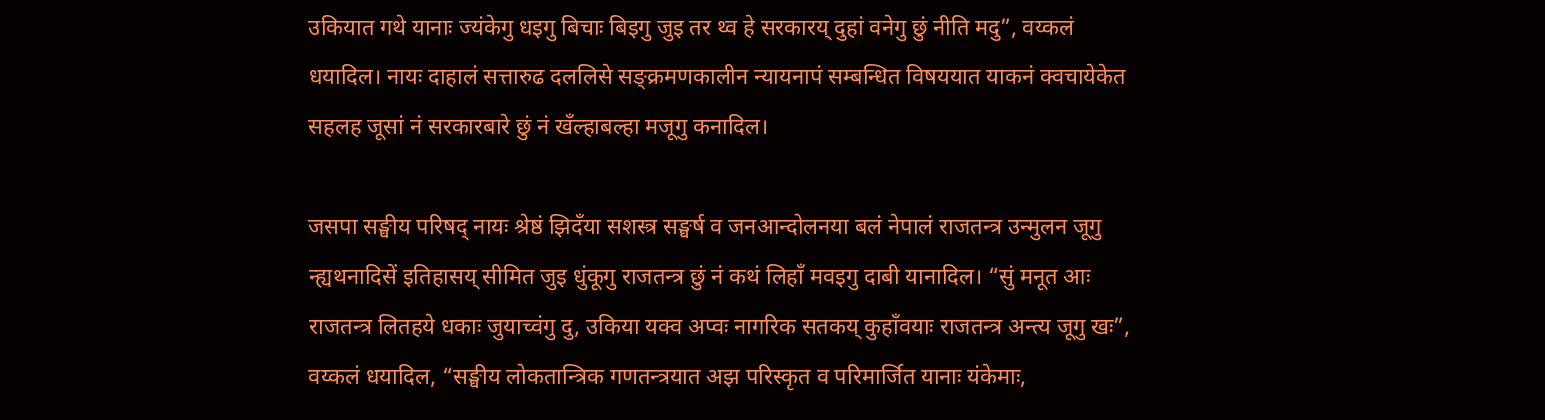उकियात गथे यानाः ज्यंकेगु धइगु बिचाः बिइगु जुइ तर थ्व हे सरकारय् दुहां वनेगु छुं नीति मदु”, वय्कलं धयादिल। नायः दाहालं सत्तारुढ दललिसे सङ्क्रमणकालीन न्यायनापं सम्बन्धित विषययात याकनं क्वचायेकेत सहलह जूसां नं सरकारबारे छुं नं खँल्हाबल्हा मजूगु कनादिल।

जसपा सङ्घीय परिषद् नायः श्रेष्ठं झिदँया सशस्त्र सङ्घर्ष व जनआन्दोलनया बलं नेपालं राजतन्त्र उन्मुलन जूगु न्ह्यथनादिसें इतिहासय् सीमित जुइ धुंकूगु राजतन्त्र छुं नं कथं लिहाँ मवइगु दाबी यानादिल। “सुं मनूत आः राजतन्त्र लितहये धकाः जुयाच्वंगु दु, उकिया यक्व अप्वः नागरिक सतकय् कुहाँवयाः राजतन्त्र अन्त्य जूगु खः”, वय्कलं धयादिल, “सङ्घीय लोकतान्त्रिक गणतन्त्रयात अझ परिस्कृत व परिमार्जित यानाः यंकेमाः,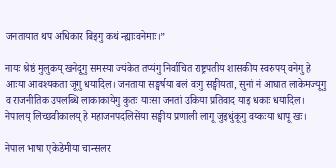जनतायात थप अधिकार बिइगु कथं न्ह्याःवनेमाः।”

नायः श्रेष्ठं मुलुकय् खनेदूगु समस्या ज्यंकेत तप्यंगु निर्वाचित राष्ट्रपतीय शासकीय स्वरुपय् वनेगु हे आःया आवश्यकता जूगु धयादिल। जनताया सङ्घर्षया बलं वःगु सङ्घीयता, सुनां नं आघात लाकेमज्यूगु व राजनीतिक उपलब्धि लाकाकायेगु कुतः याःसा जनतां उकिया प्रतिवाद याइ धकाः धयादिल। नेपालय् लिच्छवीकालय् हे महाजनपदलिसेंया सङ्घीय प्रणाली लागू जुइधुंकूगु वय्कःया धापू खः।

नेपाल भाषा एकेडेमीया चान्सलर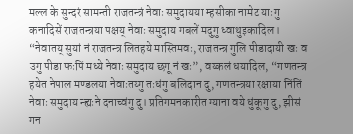मल्ल के सुन्दरं सामन्ती राजतन्त्रं नेवाः समुदायया म्हसीका नामेट याःगु कनादिसें राजतन्त्रया पक्षय् नेवाः समुदाय गबलें मदुगु ध्वाथुइकादिल। “नेवातय् सुयां नं राजतन्त्र लितहये मास्तिमवः, राजतन्त्र गुलि पीडादायी खः व उगु पीडा फःपिं मध्ये नेवाः समुदाय छगू नं खः”, वय्कलं धयादिल, “गणतन्त्र हयेत नेपाल मण्डलया नेवाःतय्गु तःधंगु बलिदान दु, गणतन्त्रया रक्षाया निंतिं नेवाः समुदाय न्ह्यःने दनाच्वंगु दु। प्रतिगमनकारीत ग्याना वये धुंकूगु दु, झीसं गन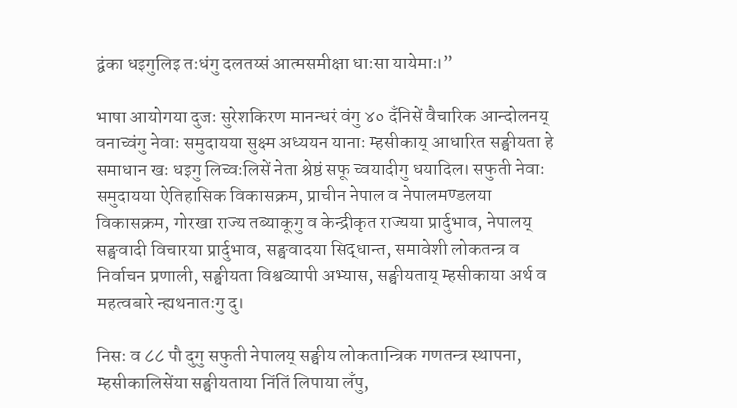द्वंका धइगुलिइ तःधंगु दलतय्सं आत्मसमीक्षा धाःसा यायेमाः।”

भाषा आयोगया दुजः सुरेशकिरण मानन्धरं वंगु ४० दँनिसें वैचारिक आन्दोलनय् वनाच्वंगु नेवाः समुदायया सुक्ष्म अध्ययन यानाः म्हसीकाय् आधारित सङ्घीयता हे समाधान खः धइगु लिच्वःलिसें नेता श्रेष्ठं सफू च्वयादीगु धयादिल। सफुती नेवाः समुदायया ऐतिहासिक विकासक्रम, प्राचीन नेपाल व नेपालमण्डलया विकासक्रम, गोरखा राज्य तब्याकूगु व केन्द्रीकृत राज्यया प्रार्दुभाव, नेपालय् सङ्घवादी विचारया प्रार्दुभाव, सङ्घवादया सिद्धान्त, समावेशी लोकतन्त्र व निर्वाचन प्रणाली, सङ्घीयता विश्वव्यापी अभ्यास, सङ्घीयताय् म्हसीकाया अर्थ व महत्वबारे न्ह्यथनातःगु दु।

निसः व ८८ पौ दुगु सफुती नेपालय् सङ्घीय लोकतान्त्रिक गणतन्त्र स्थापना, म्हसीकालिसेंया सङ्घीयताया निंतिं लिपाया लँपु,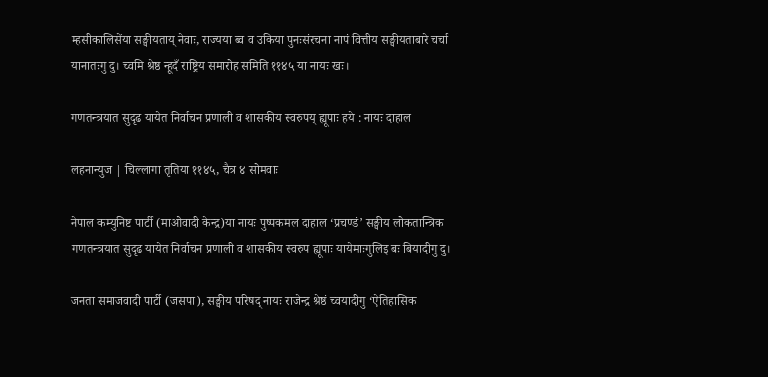म्हसीकालिसेंया सङ्घीयताय् नेवाः, राज्यया ब्व व उकिया पुनःसंरचना नापं वित्तीय सङ्घीयताबारे चर्चा यानातःगु दु। च्वमि श्रेष्ठ न्हूदँ राष्ट्रिय समारोह समिति ११४५ या नायः खः।

गणतन्त्रयात सुदृढ यायेत निर्वाचन प्रणाली व शासकीय स्वरुपय् ह्यूपाः हये : नायः दाहाल

लहनान्युज | चिल्लागा तृतिया ११४५, चैत्र ४ सोमवाः

नेपाल कम्युनिष्ट पार्टी (माओवादी केन्द्र)या नायः पुष्पकमल दाहाल ‘प्रचण्डं’ सङ्घीय लोकतान्त्रिक गणतन्त्रयात सुदृढ यायेत निर्वाचन प्रणाली व शासकीय स्वरुप ह्यूपाः यायेमाःगुलिइ बः बियादीगु दु।

जनता समाजवादी पार्टी (जसपा), सङ्घीय परिषद् नायः राजेन्द्र श्रेष्ठं च्वयादीगु ‘ऐतिहासिक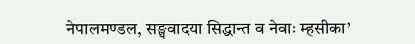नेपालमण्डल, सङ्घवादया सिद्धान्त व नेवाः म्हसीका’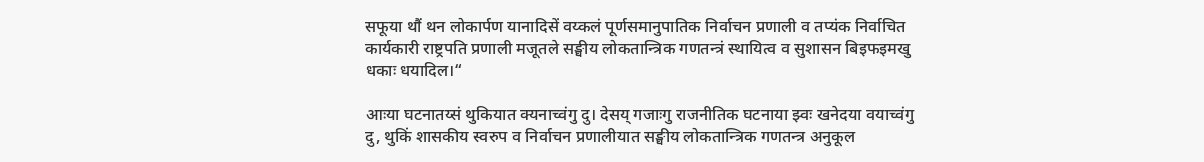सफूया थौं थन लोकार्पण यानादिसें वय्कलं पूर्णसमानुपातिक निर्वाचन प्रणाली व तप्यंक निर्वाचित कार्यकारी राष्ट्रपति प्रणाली मजूतले सङ्घीय लोकतान्त्रिक गणतन्त्रं स्थायित्व व सुशासन बिइफइमखु धकाः धयादिल।“

आःया घटनातय्सं थुकियात क्यनाच्वंगु दु। देसय् गजाःगु राजनीतिक घटनाया झ्वः खनेदया वयाच्वंगु दु, थुकिं शासकीय स्वरुप व निर्वाचन प्रणालीयात सङ्घीय लोकतान्त्रिक गणतन्त्र अनुकूल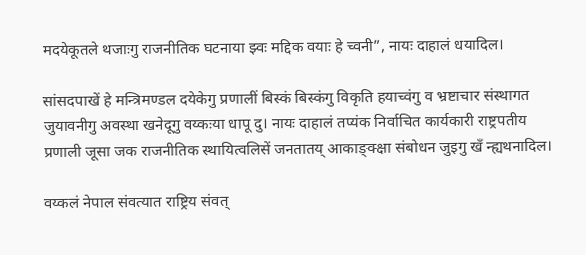मदयेकूतले थजाःगु राजनीतिक घटनाया झ्वः मद्दिक वयाः हे च्वनी”, नायः दाहालं धयादिल।

सांसदपाखें हे मन्त्रिमण्डल दयेकेगु प्रणालीं बिस्कं बिस्कंगु विकृति हयाच्वंगु व भ्रष्टाचार संस्थागत जुयावनीगु अवस्था खनेदूगु वय्कःया धापू दु। नायः दाहालं तप्यंक निर्वाचित कार्यकारी राष्ट्रपतीय प्रणाली जूसा जक राजनीतिक स्थायित्वलिसें जनतातय् आकाङ्क्क्षा संबोधन जुइगु खँ न्ह्यथनादिल।

वय्कलं नेपाल संवत्यात राष्ट्रिय संवत्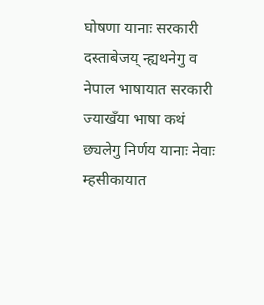घोषणा यानाः सरकारी दस्ताबेजय् न्ह्यथनेगु व नेपाल भाषायात सरकारी ज्याखँया भाषा कथं छ्यलेगु निर्णय यानाः नेवाः म्हसीकायात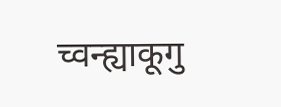च्वन्ह्याकूगु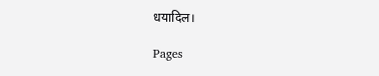धयादिल।

Pages